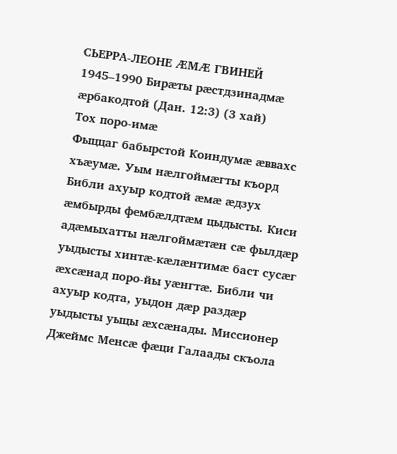СЬЕРРА-ЛЕОНЕ ӔМӔ ГВИНЕЙ
1945–1990 Бирӕты рӕстдзинадмӕ ӕрбакодтой (Дан. 12:3) (3 хай)
Тох поро-имӕ
Фыццаг бабырстой Коиндумӕ ӕввахс хъӕумӕ. Уым нӕлгоймӕгты къорд Библи ахуыр кодтой ӕмӕ ӕдзух ӕмбырды фембӕлдтӕм цыдысты. Киси адӕмыхатты нӕлгоймӕтӕн сӕ фылдӕр уыдысты хинтӕ-кӕлӕнтимӕ баст сусӕг ӕхсӕнад поро-йы уӕнгтӕ. Библи чи ахуыр кодта, уыдон дӕр раздӕр уыдысты уыцы ӕхсӕнады. Миссионер Джеймс Менсӕ фӕци Галаады скъола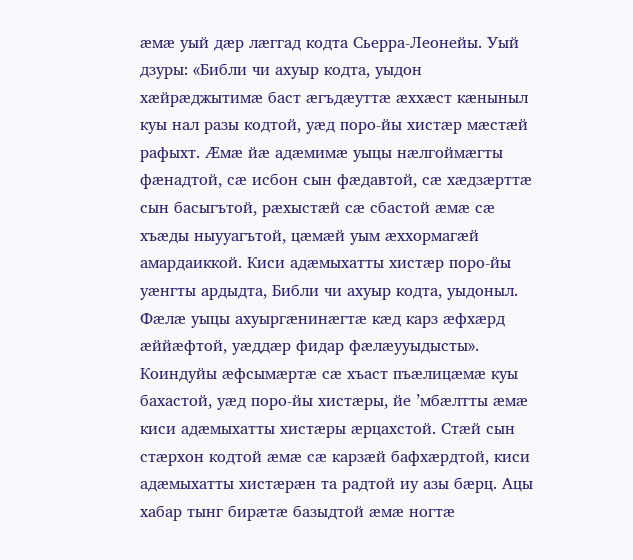ӕмӕ уый дӕр лӕггад кодта Сьерра-Леонейы. Уый дзуры: «Библи чи ахуыр кодта, уыдон хӕйрӕджытимӕ баст ӕгъдӕуттӕ ӕххӕст кӕныныл куы нал разы кодтой, уӕд поро-йы хистӕр мӕстӕй рафыхт. Ӕмӕ йӕ адӕмимӕ уыцы нӕлгоймӕгты фӕнадтой, сӕ исбон сын фӕдавтой, сӕ хӕдзӕрттӕ сын басыгътой, рӕхыстӕй сӕ сбастой ӕмӕ сӕ хъӕды ныууагътой, цӕмӕй уым ӕххормагӕй амардаиккой. Киси адӕмыхатты хистӕр поро-йы уӕнгты ардыдта, Библи чи ахуыр кодта, уыдоныл. Фӕлӕ уыцы ахуыргӕнинӕгтӕ кӕд карз ӕфхӕрд ӕййӕфтой, уӕддӕр фидар фӕлӕууыдысты».
Коиндуйы ӕфсымӕртӕ сӕ хъаст пъӕлицӕмӕ куы бахастой, уӕд поро-йы хистӕры, йе ’мбӕлтты ӕмӕ киси адӕмыхатты хистӕры ӕрцахстой. Стӕй сын стӕрхон кодтой ӕмӕ сӕ карзӕй бафхӕрдтой, киси адӕмыхатты хистӕрӕн та радтой иу азы бӕрц. Ацы хабар тынг бирӕтӕ базыдтой ӕмӕ ногтӕ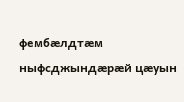фембӕлдтӕм ныфсджындӕрӕй цӕуын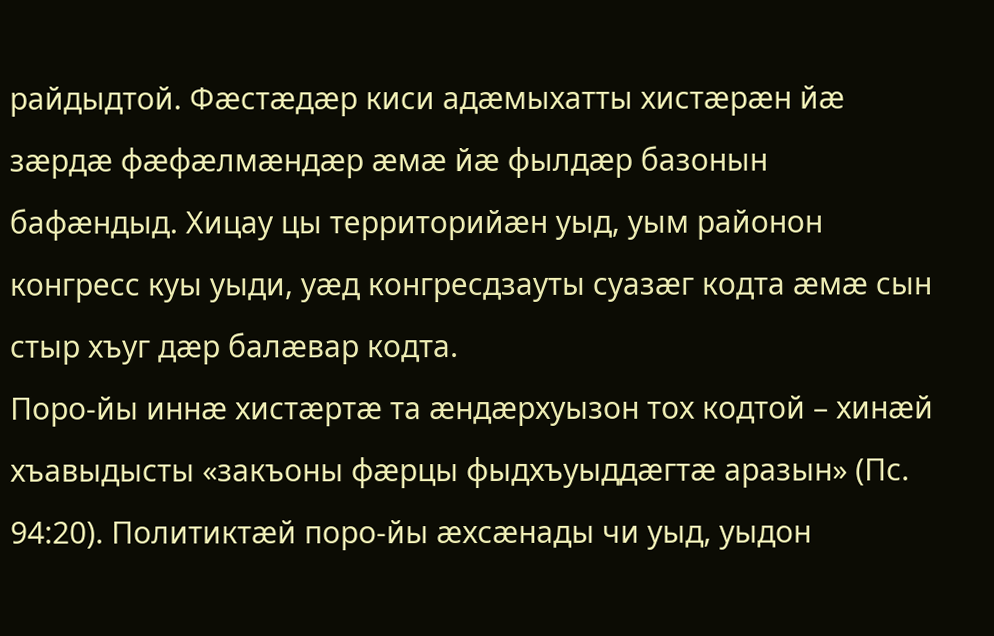райдыдтой. Фӕстӕдӕр киси адӕмыхатты хистӕрӕн йӕ зӕрдӕ фӕфӕлмӕндӕр ӕмӕ йӕ фылдӕр базонын бафӕндыд. Хицау цы территорийӕн уыд, уым районон конгресс куы уыди, уӕд конгресдзауты суазӕг кодта ӕмӕ сын стыр хъуг дӕр балӕвар кодта.
Поро-йы иннӕ хистӕртӕ та ӕндӕрхуызон тох кодтой – хинӕй хъавыдысты «закъоны фӕрцы фыдхъуыддӕгтӕ аразын» (Пс. 94:20). Политиктӕй поро-йы ӕхсӕнады чи уыд, уыдон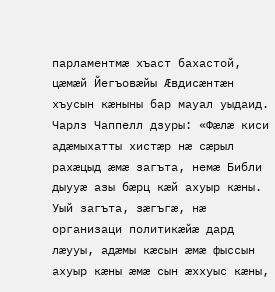парламентмӕ хъаст бахастой, цӕмӕй Йегъовӕйы Ӕвдисӕнтӕн хъусын кӕныны бар мауал уыдаид. Чарлз Чаппелл дзуры: «Фӕлӕ киси адӕмыхатты хистӕр нӕ сӕрыл рахӕцыд ӕмӕ загъта, немӕ Библи дыууӕ азы бӕрц кӕй ахуыр кӕны. Уый загъта, зӕгъгӕ, нӕ организаци политикӕйӕ дард лӕууы, адӕмы кӕсын ӕмӕ фыссын ахуыр кӕны ӕмӕ сын ӕххуыс кӕны,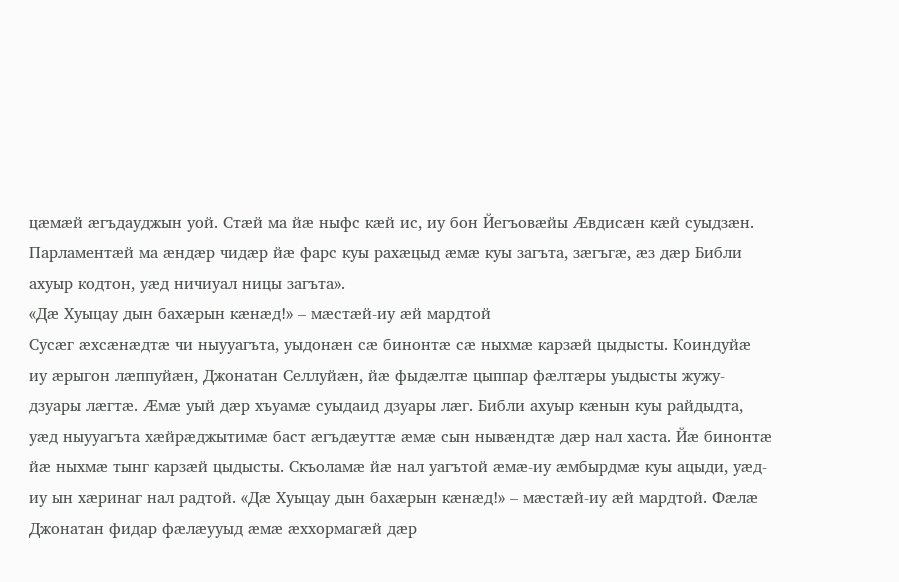цӕмӕй ӕгъдауджын уой. Стӕй ма йӕ ныфс кӕй ис, иу бон Йегъовӕйы Ӕвдисӕн кӕй суыдзӕн. Парламентӕй ма ӕндӕр чидӕр йӕ фарс куы рахӕцыд ӕмӕ куы загъта, зӕгъгӕ, ӕз дӕр Библи ахуыр кодтон, уӕд ничиуал ницы загъта».
«Дӕ Хуыцау дын бахӕрын кӕнӕд!» – мӕстӕй-иу ӕй мардтой
Сусӕг ӕхсӕнӕдтӕ чи ныууагъта, уыдонӕн сӕ бинонтӕ сӕ ныхмӕ карзӕй цыдысты. Коиндуйӕ иу ӕрыгон лӕппуйӕн, Джонатан Селлуйӕн, йӕ фыдӕлтӕ цыппар фӕлтӕры уыдысты жужу-дзуары лӕгтӕ. Ӕмӕ уый дӕр хъуамӕ суыдаид дзуары лӕг. Библи ахуыр кӕнын куы райдыдта, уӕд ныууагъта хӕйрӕджытимӕ баст ӕгъдӕуттӕ ӕмӕ сын нывӕндтӕ дӕр нал хаста. Йӕ бинонтӕ йӕ ныхмӕ тынг карзӕй цыдысты. Скъоламӕ йӕ нал уагътой ӕмӕ-иу ӕмбырдмӕ куы ацыди, уӕд-иу ын хӕринаг нал радтой. «Дӕ Хуыцау дын бахӕрын кӕнӕд!» – мӕстӕй-иу ӕй мардтой. Фӕлӕ Джонатан фидар фӕлӕууыд ӕмӕ ӕххормагӕй дӕр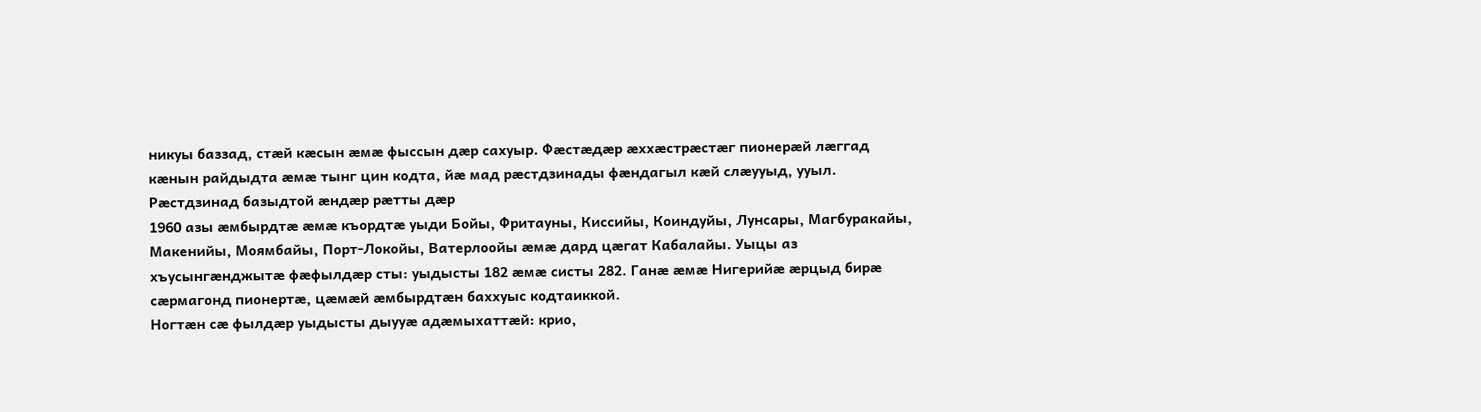никуы баззад, стӕй кӕсын ӕмӕ фыссын дӕр сахуыр. Фӕстӕдӕр ӕххӕстрӕстӕг пионерӕй лӕггад кӕнын райдыдта ӕмӕ тынг цин кодта, йӕ мад рӕстдзинады фӕндагыл кӕй слӕууыд, ууыл.
Рӕстдзинад базыдтой ӕндӕр рӕтты дӕр
1960 азы ӕмбырдтӕ ӕмӕ къордтӕ уыди Бойы, Фритауны, Киссийы, Коиндуйы, Лунсары, Магбуракайы, Макенийы, Моямбайы, Порт-Локойы, Ватерлоойы ӕмӕ дард цӕгат Кабалайы. Уыцы аз хъусынгӕнджытӕ фӕфылдӕр сты: уыдысты 182 ӕмӕ систы 282. Ганӕ ӕмӕ Нигерийӕ ӕрцыд бирӕ сӕрмагонд пионертӕ, цӕмӕй ӕмбырдтӕн баххуыс кодтаиккой.
Ногтӕн сӕ фылдӕр уыдысты дыууӕ адӕмыхаттӕй: крио,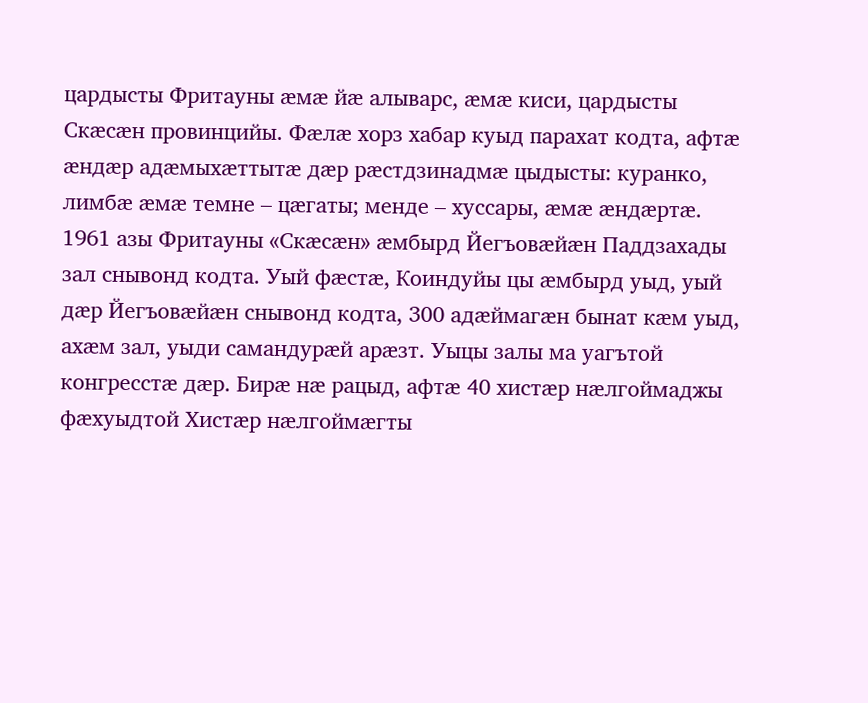цардысты Фритауны ӕмӕ йӕ алыварс, ӕмӕ киси, цардысты Скӕсӕн провинцийы. Фӕлӕ хорз хабар куыд парахат кодта, афтӕ ӕндӕр адӕмыхӕттытӕ дӕр рӕстдзинадмӕ цыдысты: куранко, лимбӕ ӕмӕ темне – цӕгаты; менде – хуссары, ӕмӕ ӕндӕртӕ.
1961 азы Фритауны «Скӕсӕн» ӕмбырд Йегъовӕйӕн Паддзахады зал снывонд кодта. Уый фӕстӕ, Коиндуйы цы ӕмбырд уыд, уый дӕр Йегъовӕйӕн снывонд кодта, 300 адӕймагӕн бынат кӕм уыд, ахӕм зал, уыди самандурӕй арӕзт. Уыцы залы ма уагътой конгресстӕ дӕр. Бирӕ нӕ рацыд, афтӕ 40 хистӕр нӕлгоймаджы фӕхуыдтой Хистӕр нӕлгоймӕгты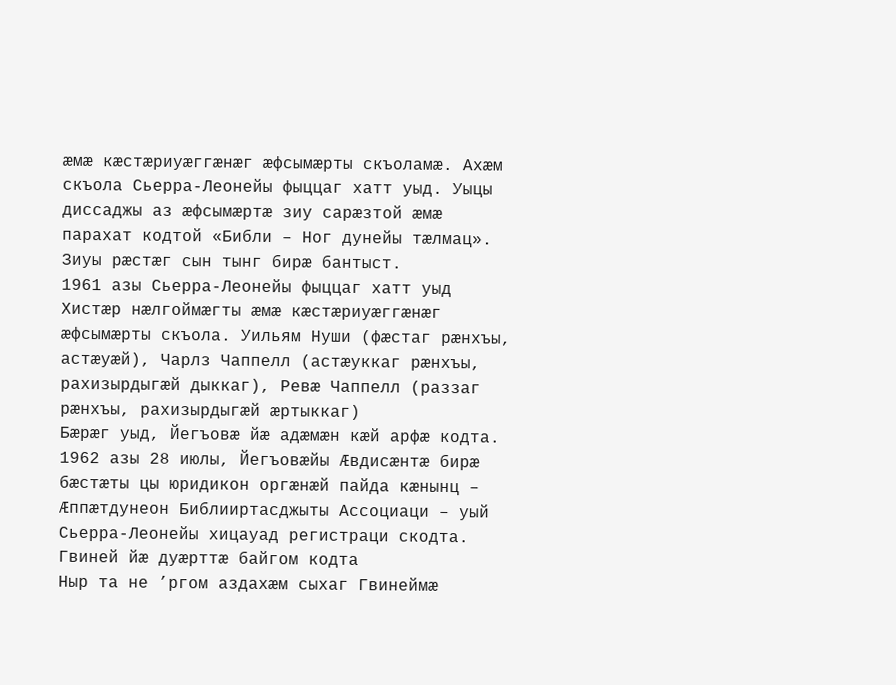ӕмӕ кӕстӕриуӕггӕнӕг ӕфсымӕрты скъоламӕ. Ахӕм скъола Сьерра-Леонейы фыццаг хатт уыд. Уыцы диссаджы аз ӕфсымӕртӕ зиу сарӕзтой ӕмӕ парахат кодтой «Библи – Ног дунейы тӕлмац». Зиуы рӕстӕг сын тынг бирӕ бантыст.
1961 азы Сьерра-Леонейы фыццаг хатт уыд Хистӕр нӕлгоймӕгты ӕмӕ кӕстӕриуӕггӕнӕг ӕфсымӕрты скъола. Уильям Нуши (фӕстаг рӕнхъы, астӕуӕй), Чарлз Чаппелл (астӕуккаг рӕнхъы, рахизырдыгӕй дыккаг), Ревӕ Чаппелл (раззаг рӕнхъы, рахизырдыгӕй ӕртыккаг)
Бӕрӕг уыд, Йегъовӕ йӕ адӕмӕн кӕй арфӕ кодта. 1962 азы 28 июлы, Йегъовӕйы Ӕвдисӕнтӕ бирӕ бӕстӕты цы юридикон оргӕнӕй пайда кӕнынц – Ӕппӕтдунеон Библииртасджыты Ассоциаци – уый Сьерра-Леонейы хицауад регистраци скодта.
Гвиней йӕ дуӕрттӕ байгом кодта
Ныр та не ’ргом аздахӕм сыхаг Гвинеймӕ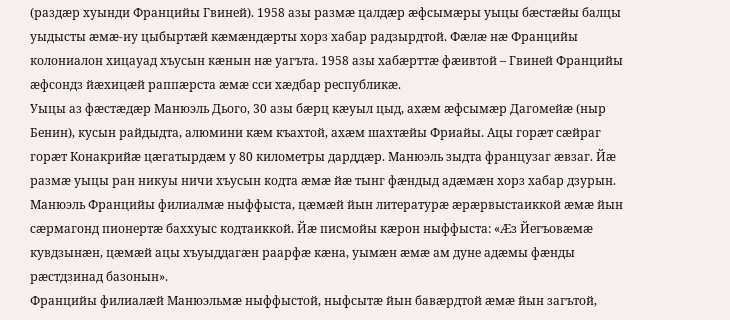(раздӕр хуынди Францийы Гвиней). 1958 азы размӕ цалдӕр ӕфсымӕры уыцы бӕстӕйы балцы уыдысты ӕмӕ-иу цыбыртӕй кӕмӕндӕрты хорз хабар радзырдтой. Фӕлӕ нӕ Францийы колониалон хицауад хъусын кӕнын нӕ уагъта. 1958 азы хабӕрттӕ фӕивтой – Гвиней Францийы ӕфсондз йӕхицӕй раппӕрста ӕмӕ сси хӕдбар республикӕ.
Уыцы аз фӕстӕдӕр Манюэль Дього, 30 азы бӕрц кӕуыл цыд, ахӕм ӕфсымӕр Дагомейӕ (ныр Бенин), кусын райдыдта, алюмини кӕм къахтой, ахӕм шахтӕйы Фриайы. Ацы горӕт сӕйраг горӕт Конакрийӕ цӕгатырдӕм у 80 километры дарддӕр. Манюэль зыдта французаг ӕвзаг. Йӕ размӕ уыцы ран никуы ничи хъусын кодта ӕмӕ йӕ тынг фӕндыд адӕмӕн хорз хабар дзурын. Манюэль Францийы филиалмӕ ныффыста, цӕмӕй йын литературӕ ӕрӕрвыстаиккой ӕмӕ йын сӕрмагонд пионертӕ баххуыс кодтаиккой. Йӕ писмойы кӕрон ныффыста: «Ӕз Йегъовӕмӕ кувдзынӕн, цӕмӕй ацы хъуыддагӕн раарфӕ кӕна, уымӕн ӕмӕ ам дуне адӕмы фӕнды рӕстдзинад базонын».
Францийы филиалӕй Манюэльмӕ ныффыстой, ныфсытӕ йын бавӕрдтой ӕмӕ йын загътой,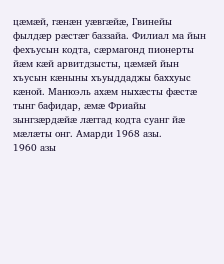цӕмӕй, гӕнӕн уӕвгӕйӕ, Гвинейы фылдӕр рӕстӕг баззайа. Филиал ма йын фехъусын кодта, сӕрмагонд пионерты йӕм кӕй арвитдзысты, цӕмӕй йын хъусын кӕныны хъуыддаджы баххуыс кӕной. Манюэль ахӕм ныхӕсты фӕстӕ тынг бафидар, ӕмӕ Фриайы зынгзӕрдӕйӕ лӕггад кодта суанг йӕ мӕлӕты онг. Амарди 1968 азы.
1960 азы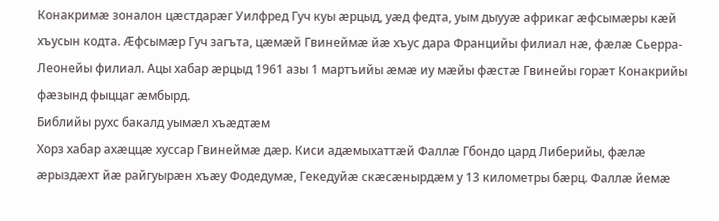Конакримӕ зоналон цӕстдарӕг Уилфред Гуч куы ӕрцыд, уӕд федта, уым дыууӕ африкаг ӕфсымӕры кӕй хъусын кодта. Ӕфсымӕр Гуч загъта, цӕмӕй Гвинеймӕ йӕ хъус дара Францийы филиал нӕ, фӕлӕ Сьерра-Леонейы филиал. Ацы хабар ӕрцыд 1961 азы 1 мартъийы ӕмӕ иу мӕйы фӕстӕ Гвинейы горӕт Конакрийы фӕзынд фыццаг ӕмбырд.
Библийы рухс бакалд уымӕл хъӕдтӕм
Хорз хабар ахӕццӕ хуссар Гвинеймӕ дӕр. Киси адӕмыхаттӕй Фаллӕ Гбондо цард Либерийы, фӕлӕ ӕрыздӕхт йӕ райгуырӕн хъӕу Фодедумӕ, Гекедуйӕ скӕсӕнырдӕм у 13 километры бӕрц. Фаллӕ йемӕ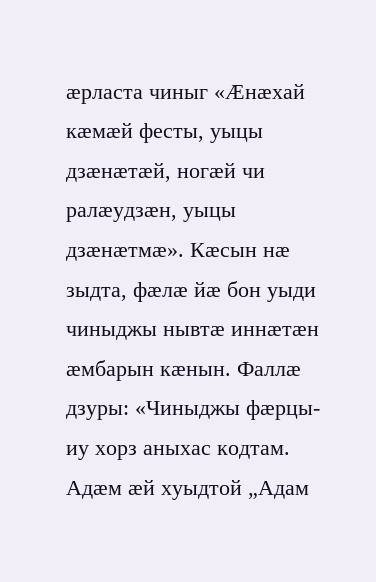ӕрласта чиныг «Ӕнӕхай кӕмӕй фесты, уыцы дзӕнӕтӕй, ногӕй чи ралӕудзӕн, уыцы дзӕнӕтмӕ». Кӕсын нӕ зыдта, фӕлӕ йӕ бон уыди чиныджы нывтӕ иннӕтӕн ӕмбарын кӕнын. Фаллӕ дзуры: «Чиныджы фӕрцы-иу хорз аныхас кодтам. Адӕм ӕй хуыдтой „Адам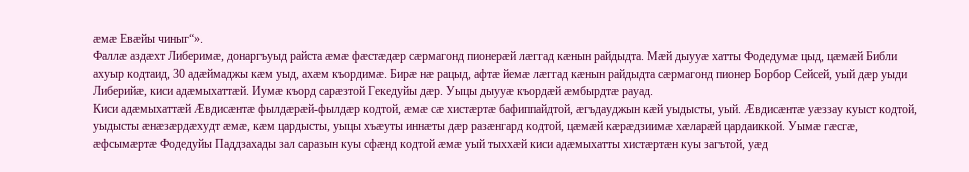ӕмӕ Евӕйы чиныг“».
Фаллӕ аздӕхт Либеримӕ, донаргъуыд райста ӕмӕ фӕстӕдӕр сӕрмагонд пионерӕй лӕггад кӕнын райдыдта. Мӕй дыууӕ хатты Фодедумӕ цыд, цӕмӕй Библи ахуыр кодтаид, 30 адӕймаджы кӕм уыд, ахӕм къордимӕ. Бирӕ нӕ рацыд, афтӕ йемӕ лӕггад кӕнын райдыдта сӕрмагонд пионер Борбор Сейсей, уый дӕр уыди Либерийӕ, киси адӕмыхаттӕй. Иумӕ къорд сарӕзтой Гекедуйы дӕр. Уыцы дыууӕ къордӕй ӕмбырдтӕ рауад.
Киси адӕмыхаттӕй Ӕвдисӕнтӕ фылдӕрӕй-фылдӕр кодтой, ӕмӕ сӕ хистӕртӕ бафиппайдтой, ӕгъдауджын кӕй уыдысты, уый. Ӕвдисӕнтӕ уӕззау куыст кодтой, уыдысты ӕнӕзӕрдӕхудт ӕмӕ, кӕм цардысты, уыцы хъӕуты иннӕты дӕр разӕнгард кодтой, цӕмӕй кӕрӕдзиимӕ хӕларӕй цардаиккой. Уымӕ гӕсгӕ, ӕфсымӕртӕ Фодедуйы Паддзахады зал саразын куы сфӕнд кодтой ӕмӕ уый тыххӕй киси адӕмыхатты хистӕртӕн куы загътой, уӕд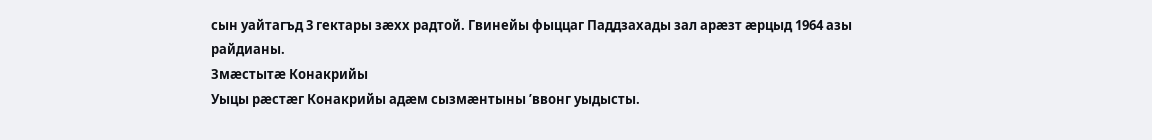сын уайтагъд 3 гектары зӕхх радтой. Гвинейы фыццаг Паддзахады зал арӕзт ӕрцыд 1964 азы райдианы.
Змӕстытӕ Конакрийы
Уыцы рӕстӕг Конакрийы адӕм сызмӕнтыны ’ввонг уыдысты.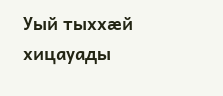Уый тыххӕй хицауады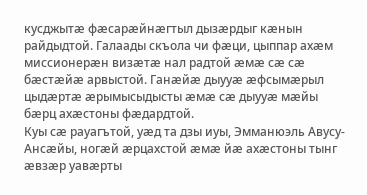кусджытӕ фӕсарӕйнӕгтыл дызӕрдыг кӕнын райдыдтой. Галаады скъола чи фӕци, цыппар ахӕм миссионерӕн визӕтӕ нал радтой ӕмӕ сӕ сӕ бӕстӕйӕ арвыстой. Ганӕйӕ дыууӕ ӕфсымӕрыл цыдӕртӕ ӕрымысыдысты ӕмӕ сӕ дыууӕ мӕйы бӕрц ахӕстоны фӕдардтой.
Куы сӕ рауагътой, уӕд та дзы иуы, Эмманюэль Авусу-Ансӕйы, ногӕй ӕрцахстой ӕмӕ йӕ ахӕстоны тынг ӕвзӕр уавӕрты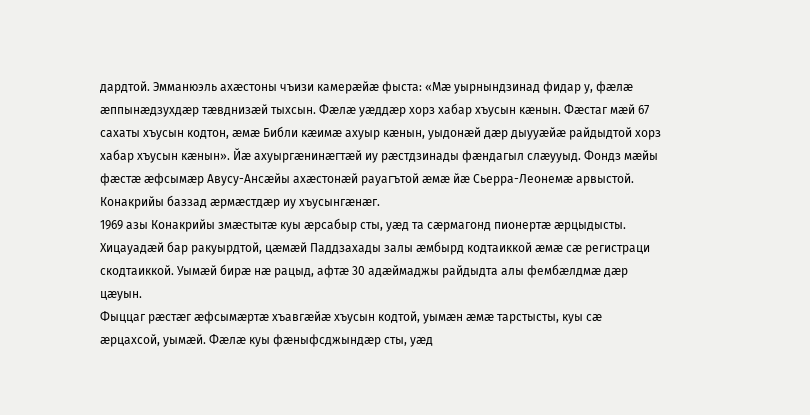дардтой. Эмманюэль ахӕстоны чъизи камерӕйӕ фыста: «Мӕ уырнындзинад фидар у, фӕлӕ ӕппынӕдзухдӕр тӕвднизӕй тыхсын. Фӕлӕ уӕддӕр хорз хабар хъусын кӕнын. Фӕстаг мӕй 67 сахаты хъусын кодтон, ӕмӕ Библи кӕимӕ ахуыр кӕнын, уыдонӕй дӕр дыууӕйӕ райдыдтой хорз хабар хъусын кӕнын». Йӕ ахуыргӕнинӕгтӕй иу рӕстдзинады фӕндагыл слӕууыд. Фондз мӕйы фӕстӕ ӕфсымӕр Авусу-Ансӕйы ахӕстонӕй рауагътой ӕмӕ йӕ Сьерра-Леонемӕ арвыстой. Конакрийы баззад ӕрмӕстдӕр иу хъусынгӕнӕг.
1969 азы Конакрийы змӕстытӕ куы ӕрсабыр сты, уӕд та сӕрмагонд пионертӕ ӕрцыдысты. Хицауадӕй бар ракуырдтой, цӕмӕй Паддзахады залы ӕмбырд кодтаиккой ӕмӕ сӕ регистраци скодтаиккой. Уымӕй бирӕ нӕ рацыд, афтӕ 30 адӕймаджы райдыдта алы фембӕлдмӕ дӕр цӕуын.
Фыццаг рӕстӕг ӕфсымӕртӕ хъавгӕйӕ хъусын кодтой, уымӕн ӕмӕ тарстысты, куы сӕ ӕрцахсой, уымӕй. Фӕлӕ куы фӕныфсджындӕр сты, уӕд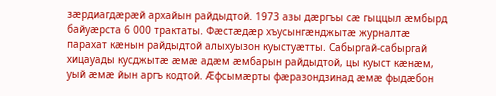зӕрдиагдӕрӕй архайын райдыдтой. 1973 азы дӕргъы сӕ гыццыл ӕмбырд байуӕрста 6 000 трактаты. Фӕстӕдӕр хъусынгӕнджытӕ журналтӕ парахат кӕнын райдыдтой алыхуызон куыстуӕтты. Сабыргай-сабыргай хицауады кусджытӕ ӕмӕ адӕм ӕмбарын райдыдтой, цы куыст кӕнӕм, уый ӕмӕ йын аргъ кодтой. Ӕфсымӕрты фӕразондзинад ӕмӕ фыдӕбон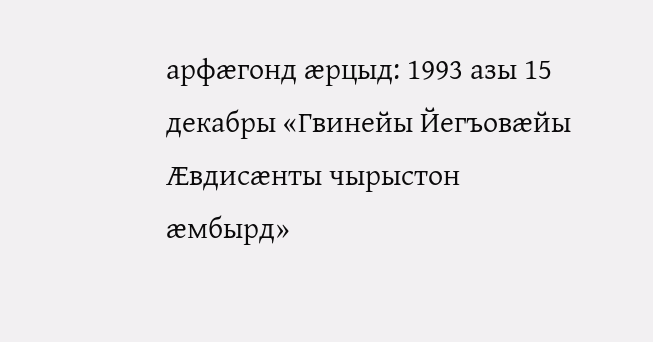арфӕгонд ӕрцыд: 1993 азы 15 декабры «Гвинейы Йегъовӕйы Ӕвдисӕнты чырыстон ӕмбырд»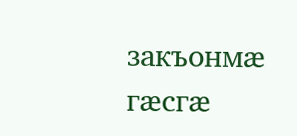закъонмӕ гӕсгӕ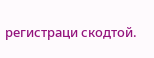регистраци скодтой.